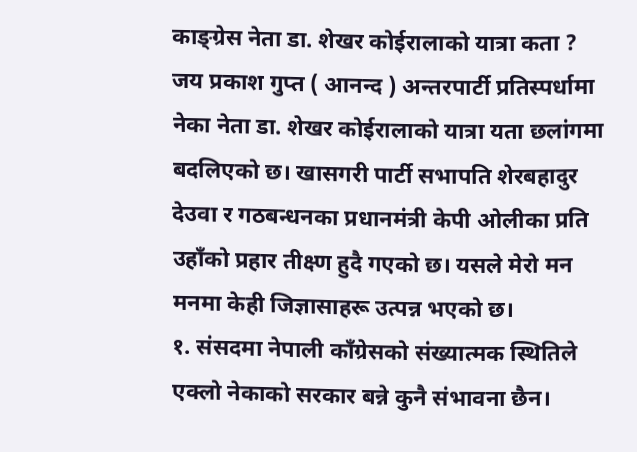काङ्ग्रेस नेता डा. शेखर कोईरालाको यात्रा कता ?
जय प्रकाश गुप्त ( आनन्द ) अन्तरपार्टी प्रतिस्पर्धामा नेका नेता डा. शेखर कोईरालाको यात्रा यता छलांगमा बदलिएको छ। खासगरी पार्टी सभापति शेरबहादुर देउवा र गठबन्धनका प्रधानमंत्री केपी ओलीका प्रति उहाँको प्रहार तीक्ष्ण हुदै गएको छ। यसले मेरो मन मनमा केही जिज्ञासाहरू उत्पन्न भएको छ।
१. संसदमा नेपाली काँग्रेसको संख्यात्मक स्थितिले एक्लो नेकाको सरकार बन्ने कुनै संभावना छैन।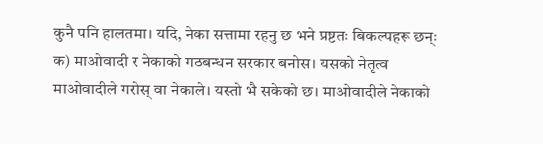कुनै पनि हालतमा। यदि, नेका सत्तामा रहनु छ भने प्रष्टतः बिकल्पहरू छन्ः
क) माओवादी र नेकाको गठबन्धन सरकार बनोस। यसको नेतृत्व माओवादीले गरोस् वा नेकाले। यस्तो भै सकेको छ। माओवादीले नेकाको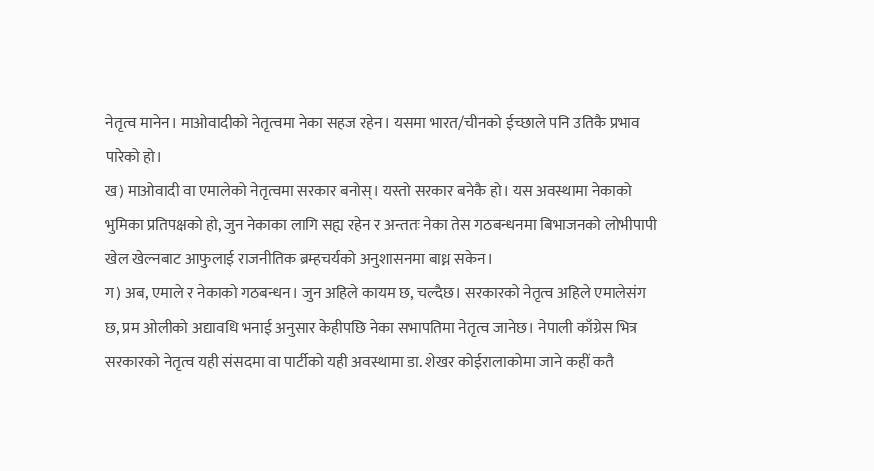नेतृत्व मानेन। माओवादीको नेतृत्वमा नेका सहज रहेन। यसमा भारत/चीनको ईच्छाले पनि उतिकै प्रभाव पारेको हो।
ख) माओवादी वा एमालेको नेतृत्वमा सरकार बनोस्। यस्तो सरकार बनेकै हो। यस अवस्थामा नेकाको भुमिका प्रतिपक्षको हो, जुन नेकाका लागि सह्य रहेन र अन्ततः नेका तेस गठबन्धनमा बिभाजनको लोभीपापी खेल खेल्नबाट आफुलाई राजनीतिक ब्रम्हचर्यको अनुशासनमा बाध्न सकेन।
ग) अब, एमाले र नेकाको गठबन्धन। जुन अहिले कायम छ, चल्दैछ। सरकारको नेतृत्व अहिले एमालेसंग छ, प्रम ओलीको अद्यावधि भनाई अनुसार केहीपछि नेका सभापतिमा नेतृत्व जानेछ। नेपाली काँग्रेस भित्र सरकारको नेतृत्व यही संसदमा वा पार्टीको यही अवस्थामा डा. शेखर कोईरालाकोमा जाने कहीं कतै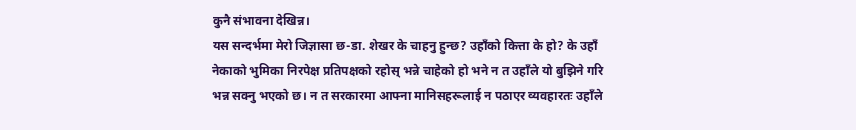कुनै संभावना देखिन्न।
यस सन्दर्भमा मेरो जिज्ञासा छ-डा. शेखर के चाहनु हुन्छ? उहाँको कित्ता के हो? के उहाँ नेकाको भुमिका निरपेक्ष प्रतिपक्षको रहोस् भन्ने चाहेको हो भने न त उहाँले यो बुझिने गरि भन्न सक्नु भएको छ। न त सरकारमा आफ्ना मानिसहरूलाई न पठाएर व्यवहारतः उहाँले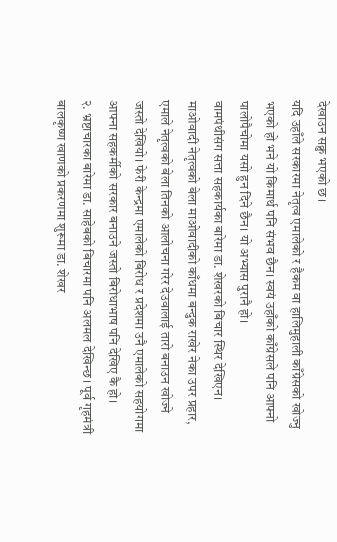देखाउन सक्नु भएको छ।
यदि उहाँले सरकारमा नेतृत्व एमालेको र हैकम वा हालिमुहाली काँग्रेसको खोज्नु भएको हो भने यो किमार्थ पनि संभव छैन। स्वयं उहाँको काँग्रेसले पनि आफ्नो पालोपैचोमा यसो हुन दिने छैन। यो अभ्यास पुरानै हो।
वामपंथीसंग सत्ता सहकार्यका बारेमा डा. शेखरको बिचार स्थिर देखिएन। माओवादी नेतृत्वको बेला माओवादीको काँधमा बन्दुक राखेर नेका उपर प्रहार, एमाले नेतृत्वको बेला तिनको आलोचना गरेर देउवालाई तारो बनाउन खोज्ने जस्तो देखियो। फेरी केन्द्रमा एमालेको बिरोध र प्रदेशमा उनै एमालेको सहयोगमा आफ्ना सहकर्मीको सरकार बनाउने जस्तो बिरोधाभाष पनि देखिए कै हो।
२. भ्रष्टाचारका बारेमा डा. साहेबको बिचारमा पनि अलमल देखिन्छ। पूर्व गृहमंत्री बालकृष्ण खाणको प्रकरणमा शुरूमा डा. शेखर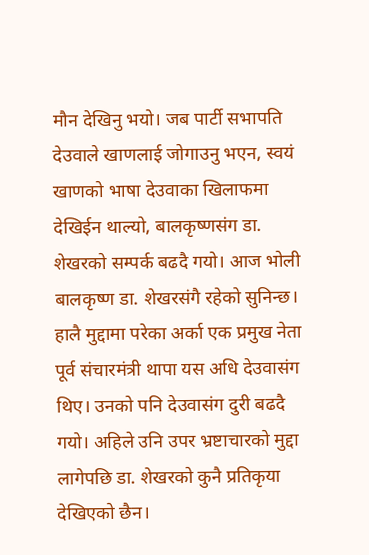मौन देखिनु भयो। जब पार्टी सभापति देउवाले खाणलाई जोगाउनु भएन, स्वयं खाणको भाषा देउवाका खिलाफमा देखिईन थाल्यो, बालकृष्णसंग डा. शेखरको सम्पर्क बढदै गयो। आज भोली बालकृष्ण डा. शेखरसंगै रहेको सुनिन्छ। हालै मुद्दामा परेका अर्का एक प्रमुख नेता पूर्व संचारमंत्री थापा यस अधि देउवासंग थिए। उनको पनि देउवासंग दुरी बढदै गयो। अहिले उनि उपर भ्रष्टाचारको मुद्दा लागेपछि डा. शेखरको कुनै प्रतिकृया देखिएको छैन।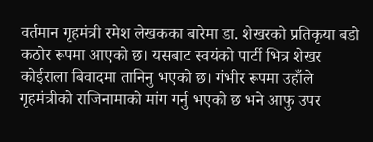वर्तमान गृहमंत्री रमेश लेखकका बारेमा डा. शेखरको प्रतिकृया बडो कठोर रूपमा आएको छ। यसबाट स्वयंको पार्टी भित्र शेखर कोईराला बिवादमा तानिनु भएको छ। गंभीर रूपमा उहाँले गृहमंत्रीको राजिनामाको मांग गर्नु भएको छ भने आफु उपर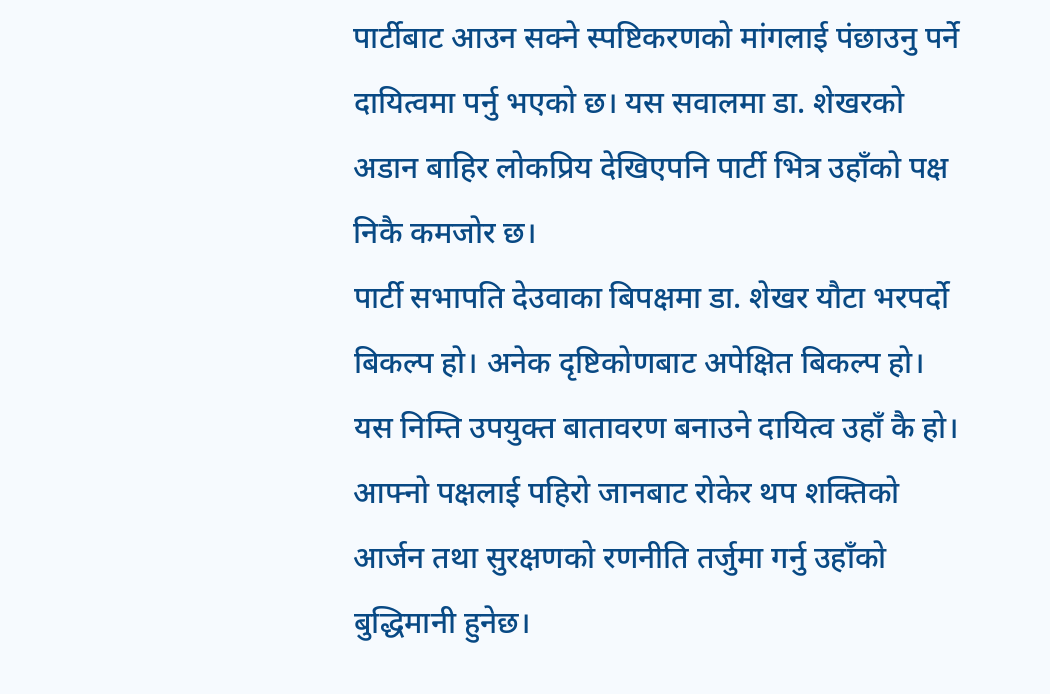पार्टीबाट आउन सक्ने स्पष्टिकरणको मांगलाई पंछाउनु पर्ने दायित्वमा पर्नु भएको छ। यस सवालमा डा. शेखरको अडान बाहिर लोकप्रिय देखिएपनि पार्टी भित्र उहाँको पक्ष निकै कमजोर छ।
पार्टी सभापति देउवाका बिपक्षमा डा. शेखर यौटा भरपर्दो बिकल्प हो। अनेक दृष्टिकोणबाट अपेक्षित बिकल्प हो। यस निम्ति उपयुक्त बातावरण बनाउने दायित्व उहाँ कै हो। आफ्नो पक्षलाई पहिरो जानबाट रोकेर थप शक्तिको आर्जन तथा सुरक्षणको रणनीति तर्जुमा गर्नु उहाँको बुद्धिमानी हुनेछ।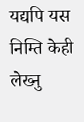यद्यपि यस निम्ति केही लेख्नु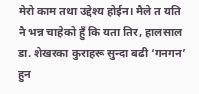मेरो काम तथा उद्देश्य होईन। मैले त यति नै भन्न चाहेको हुँ कि यता तिर, हालसाल डा. शेखरका कुराहरू सुन्दा बढी ‘गनगन’ हुन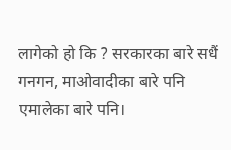लागेको हो कि ? सरकारका बारे सधैं गनगन, माओवादीका बारे पनि एमालेका बारे पनि।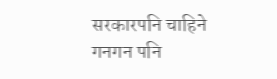सरकारपनि चाहिने गनगन पनि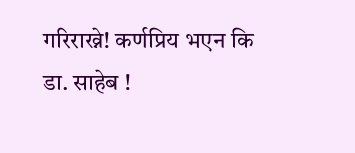गरिराख्ने! कर्णप्रिय भएन कि डा. साहेब !